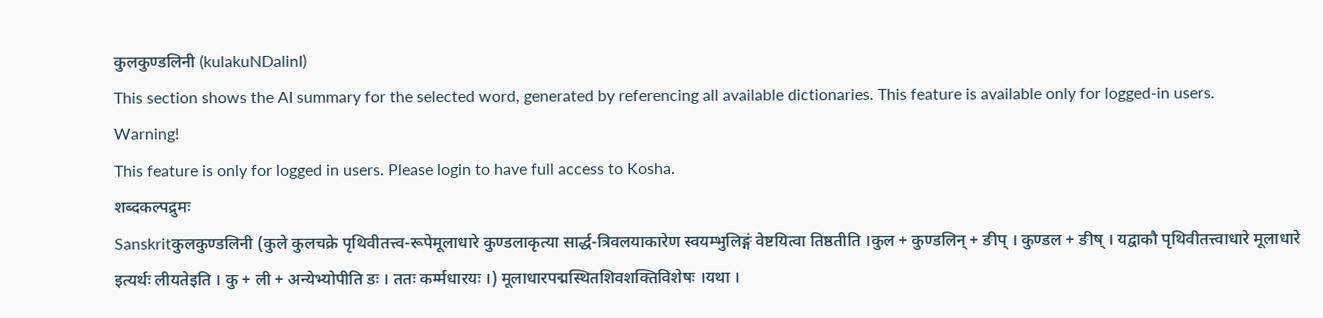कुलकुण्डलिनी (kulakuNDalinI)
This section shows the AI summary for the selected word, generated by referencing all available dictionaries. This feature is available only for logged-in users.
Warning!
This feature is only for logged in users. Please login to have full access to Kosha.
शब्दकल्पद्रुमः
Sanskritकुलकुण्डलिनी (कुले कुलचक्रे पृथिवीतत्त्व-रूपेमूलाधारे कुण्डलाकृत्या सार्द्ध-त्रिवलयाकारेण स्वयम्भुलिङ्गं वेष्टयित्वा तिष्ठतीति ।कुल + कुण्डलिन् + ङीप् । कुण्डल + ङीष् । यद्वाकौ पृथिवीतत्त्वाधारे मूलाधारे इत्यर्थः लीयतेइति । कु + ली + अन्येभ्योपीति डः । ततः कर्म्मधारयः ।) मूलाधारपद्मस्थितशिवशक्तिविशेषः ।यथा ।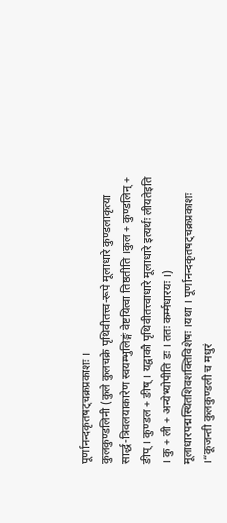पूर्णानन्दकृतषट्चक्रप्रकाशः ।
कुलकुण्डलिनी (कुले कुलचक्रे पृथिवीतत्त्व-रूपे मूलाधारे कुण्डलाकृत्या सार्द्ध-त्रिवलयाकारेण स्वयम्भुलिङ्गं वेष्टयित्वा तिष्ठतीति ।कुल + कुण्डलिन् + ङीप् । कुण्डल + ङीष् । यद्वाकौ पृथिवीतत्त्वाधारे मूलाधारे इत्यर्थः लीयतेइति । कु + ली + अन्येभ्योपीति डः । ततः कर्म्मधारयः ।) मूलाधारपद्मस्थितशिवशक्तिविशेषः ।यथा । पूर्णानन्दकृतषट्चक्रप्रकाशः ।“कूजन्ती कुलकुण्डली च मधुरं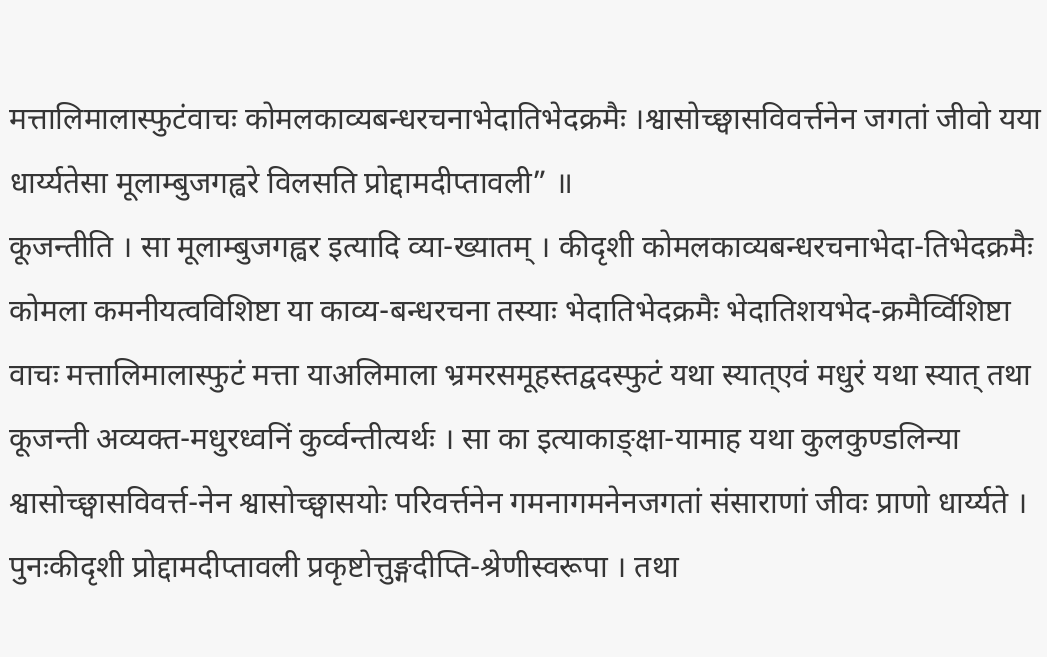मत्तालिमालास्फुटंवाचः कोमलकाव्यबन्धरचनाभेदातिभेदक्रमैः ।श्वासोच्छ्वासविवर्त्तनेन जगतां जीवो यया धार्य्यतेसा मूलाम्बुजगह्वरे विलसति प्रोद्दामदीप्तावली” ॥
कूजन्तीति । सा मूलाम्बुजगह्वर इत्यादि व्या-ख्यातम् । कीदृशी कोमलकाव्यबन्धरचनाभेदा-तिभेदक्रमैः कोमला कमनीयत्वविशिष्टा या काव्य-बन्धरचना तस्याः भेदातिभेदक्रमैः भेदातिशयभेद-क्रमैर्व्विशिष्टा वाचः मत्तालिमालास्फुटं मत्ता याअलिमाला भ्रमरसमूहस्तद्वदस्फुटं यथा स्यात्एवं मधुरं यथा स्यात् तथा कूजन्ती अव्यक्त-मधुरध्वनिं कुर्व्वन्तीत्यर्थः । सा का इत्याकाङ्क्षा-यामाह यथा कुलकुण्डलिन्या श्वासोच्छ्वासविवर्त्त-नेन श्वासोच्छ्वासयोः परिवर्त्तनेन गमनागमनेनजगतां संसाराणां जीवः प्राणो धार्य्यते । पुनःकीदृशी प्रोद्दामदीप्तावली प्रकृष्टोत्तुङ्गदीप्ति-श्रेणीस्वरूपा । तथा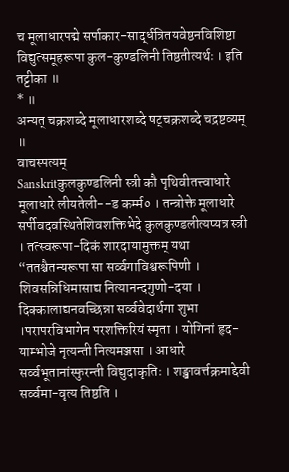च मूलाधारपद्मे सर्पाकार-सार्द्धत्रितयवेष्ठनविशिष्टा विद्युत्समूहरूपा कुल-कुण्डलिनी तिष्ठतीत्यर्थः । इति तट्टीका ॥
* ॥
अन्यत् चक्रशब्दे मूलाधारशब्दे षट्चक्रशब्दे चद्रष्टव्यम् ॥
वाचस्पत्यम्
Sanskritकुलकुण्डलिनी स्त्री कौ पृथिवीतत्त्वाधारे मूलाधारे लीयतेली--ड कर्म्म० । तन्त्रोक्ते मूलाधारे सर्पीवदवस्थितेशिवशक्तिभेदे कुलकुण्डलीत्यप्यत्र स्त्री । तत्स्वरूपा-दिकं शारदायामुक्तम् यथा “ततश्चैतन्यरूपा सा सर्व्वगाविश्वरूपिणी । शिवसन्निधिमासाद्य नित्यानन्दगुणो-दया । दिक्कालाद्यनवच्छिन्ना सर्व्ववेदार्थगा शुभा ।परापरविभागेन परशक्तिरियं स्मृता । योगिनां हृद-याम्भोजे नृत्यन्ती नित्यमञ्जसा । आधारे सर्व्वभूतानांस्फुरन्ती विद्युदाकृतिः । शङ्खावर्त्तक्रमाद्देवी सर्व्वमा-वृत्य तिष्ठति ।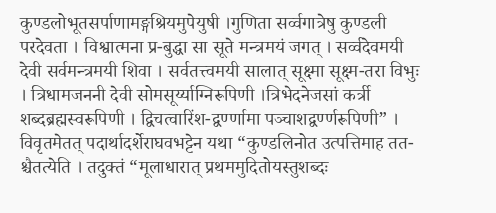कुण्डलोभूतसर्पाणामङ्गश्रियमुपेयुषी ।गुणिता सर्व्वगात्रेषु कुण्डली परदेवता । विश्वात्मना प्र-बुद्धा सा सूते मन्त्रमयं जगत् । सर्व्वदेवमयी देवी सर्वमन्त्रमयी शिवा । सर्वतत्त्वमयी सालात् सूक्ष्मा सूक्ष्म-तरा विभुः । त्रिधामजननी देवी सोमसूर्य्याग्निरूपिणी ।त्रिभेदनेजसां कर्त्री शब्दब्रह्मस्वरूपिणी । द्विचत्वारिंश-द्वर्ण्णामा पञ्चाशद्वर्ण्णरूपिणी” । विवृतमेतत् पदार्थादर्शेराघवभट्टेन यथा “कुण्डलिनोत उत्पत्तिमाह तत-श्चैतत्येति । तदुक्तं “मूलाधारात् प्रथममुदितोयस्तुशब्दः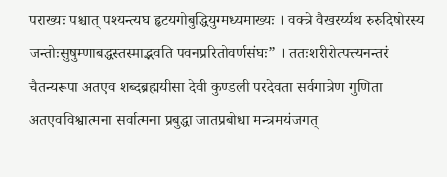पराख्यः पश्चात् पश्यन्त्यघ हृटयगोबुद्धियुग्मध्यमाख्यः । वक्त्रे वैखरर्य्यथ रुरुदिषोरस्य जन्तोःसुषुम्णाबद्धस्तस्माद्भवति पवनप्ररितोवर्णसंघः” । ततःशरीरोत्पत्त्यनन्तरं चैतन्यरूपा अतएव शब्दब्रह्मयीसा देवी कुण्डली परदेवता सर्वगात्रेण गुणिता अतएवविश्वात्मना सर्वात्मना प्रबुद्धा जातप्रबोधा मन्त्रमयंजगत्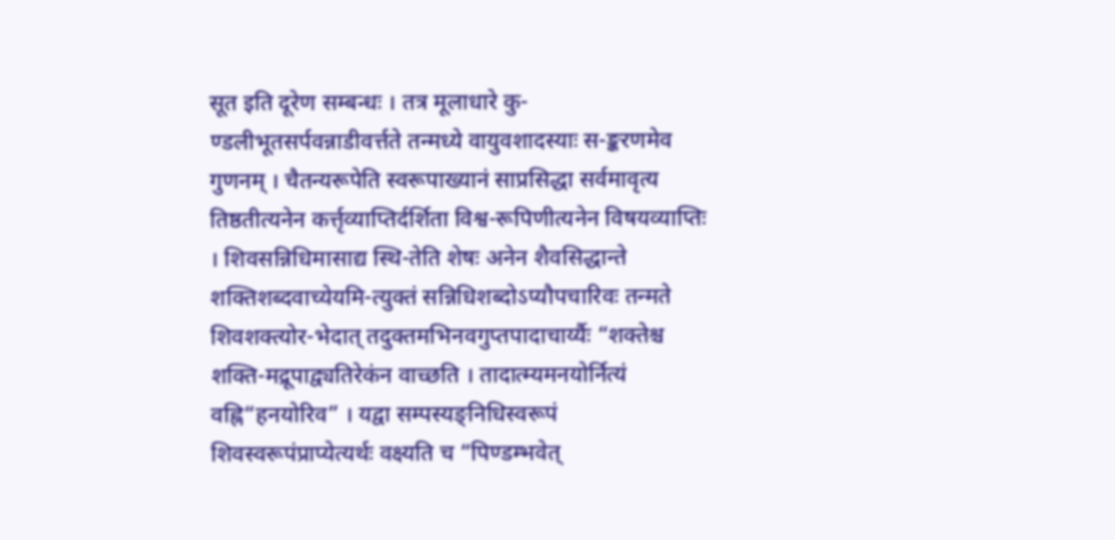सूत इति दूरेण सम्बन्धः । तत्र मूलाधारे कु-ण्डलीभूतसर्पवन्नाडीवर्त्तते तन्मध्ये वायुवशादस्याः स-ङ्करणमेव गुणनम् । चैतन्यरूपेति स्वरूपाख्यानं साप्रसिद्धा सर्वमावृत्य तिष्ठतीत्यनेन कर्त्तृव्याप्तिर्दर्शिता विश्व-रूपिणीत्यनेन विषयव्याप्तिः । शिवसन्निधिमासाद्य स्थि-तेति शेषः अनेन शैवसिद्धान्ते शक्तिशब्दवाच्येयमि-त्युक्तं सन्निधिशब्दोऽप्यौपचारिवः तन्मते शिवशक्त्योर-भेदात् तदुक्तमभिनवगुप्तपादाचार्य्यैः “शक्तेश्च शक्ति-मद्रूपाद्व्यतिरेकंन वाच्छति । तादात्म्यमनयोर्नित्यं वह्नि“हनयोरिव” । यद्वा सम्पस्यङ्निधिस्वरूपं शिवस्वरूपंप्राप्येत्यर्थः वक्ष्यति च “पिण्डम्भवेत्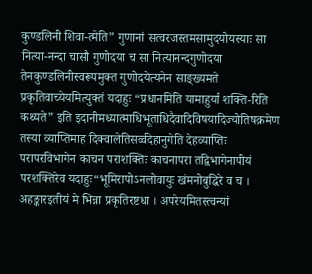कुण्डलिनी शिवा-त्मेति” गुणानां सत्वरजस्तमसामुदयोयस्याः सा नित्या-नन्दा चासौ गुणोदया च सा नित्यानन्दगुणोदया तेनकुण्डलिनीस्वरूपमुक्त गुणोदयेत्यनेन साङ्ख्यमते प्रकृतिवाच्येयमित्युक्तं यदाहुः “प्रधानमिति यामाहुर्या शक्ति-रिति कथ्यते” इति इदानीमध्यात्माधिभूताधिदैवादिविषयादिज्योतिषक्रमेण तस्या व्याप्तिमाह दिक्वालेतिसर्व्वदेहानुगेति देहव्याप्तिः परापरविभागेन काचन पराशक्तिः काचनापरा तद्विभागेनापीयं परशक्तिरेव यदाहुः“भूमिरापोऽनलोवायुः खंमनोबुद्धिरे व च । अहङ्कारइतीयं मे भिन्ना प्रकृतिरष्टधा । अपरेयमितस्त्वन्यां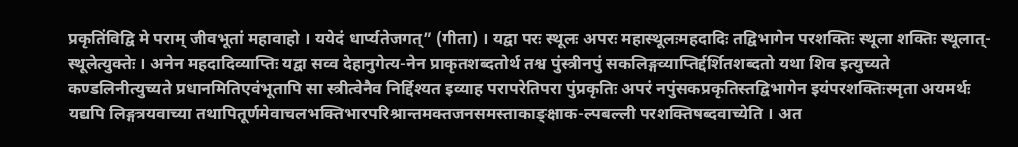प्रकृतिंविद्वि मे पराम् जीवभूतां महावाहो । ययेदं धार्प्यतेजगत्” (गीता) । यद्वा परः स्थूलः अपरः महास्थूलःमहदादिः तद्विभागेन परशक्तिः स्थूला शक्तिः स्थूलात्-स्थूलेत्युक्तेः । अनेन महदादिव्याप्तिः यद्वा सव्व देहानुगेत्य-नेन प्राकृतशब्दतोर्थ तश्व पुंस्त्रीनपुं सकलिङ्गव्याप्तिर्द्दर्शितशब्दतो यथा शिव इत्युच्यते कण्डलिनीत्युच्यते प्रधानमितिएवंभूतापि सा स्त्रीत्वेनैव निर्द्दिश्यत इव्याह परापरेतिपरा पुंप्रकृतिः अपरं नपुंसकप्रकृतिस्तद्विभागेन इयंपरशक्तिःस्मृता अयमर्थः यद्यपि लिङ्गत्रयवाच्या तथापितूर्णमेवाचलभक्तिभारपरिश्रान्तमक्तजनसमस्ताकाङ्क्षाक-ल्पबल्ली परशक्तिषब्दवाच्येति । अत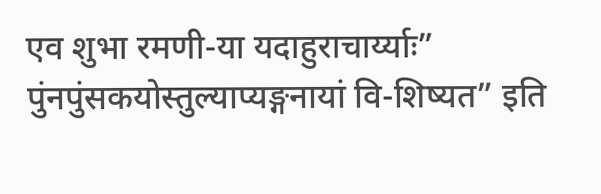एव शुभा रमणी-या यदाहुराचार्य्याः” पुंनपुंसकयोस्तुल्याप्यङ्गनायां वि-शिष्यत” इति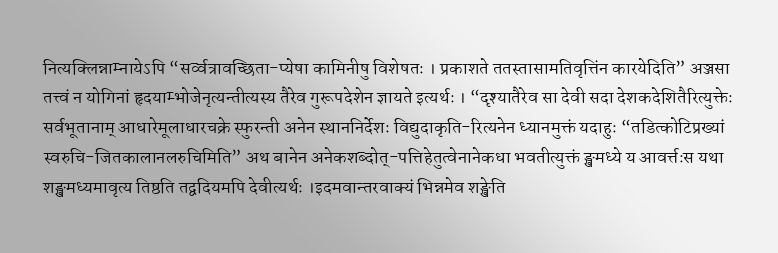नित्यक्लिन्नाम्नायेऽपि “सर्व्वत्रावच्छिता-प्येषा कामिनीषु विशेषतः । प्रकाशते ततस्तासामतिवृत्तिंन कारयेदिति” अञ्जसा तत्त्वं न योगिनां हृदयाम्भोजेनृत्यन्तीत्यस्य तैरेव गुरूपदेशेन ज्ञायते इत्यर्थः । “दृश्यातैरेव सा देवी सदा देशकदेशितैरित्युक्तेः सर्वभूतानाम् आधारेमूलाधारचक्रे स्फुरन्ती अनेन स्थाननिर्देशः विद्युदाकृति-रित्यनेन ध्यानमुक्तं यदाहुः “तडित्कोटिप्रख्यां स्वरुचि-जितकालानलरुचिमिति” अथ बानेन अनेकशब्दोत्-पत्तिहेतुत्वेनानेकधा भवतीत्युक्तं ङ्खमध्ये य आवर्त्तःस यथा शङ्खमध्यमावृत्य तिष्ठति तद्वदियमपि देवीत्यर्थः ।इदमवान्तरवाक्यं भिन्नमेव शङ्खेति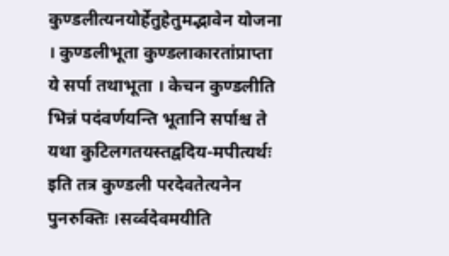कुण्डलीत्यनयोर्हेतुहेतुमद्भावेन योजना । कुण्डलीभूता कुण्डलाकारतांप्राप्ता ये सर्पा तथाभूता । केचन कुण्डलीति भिन्नं पदंवर्णयन्ति भूतानि सर्पाश्च ते यथा कुटिलगतयस्तद्वदिय-मपीत्यर्थः इति तत्र कुण्डली परदेवतेत्यनेन पुनरुक्तिः ।सर्व्वदेवमयीति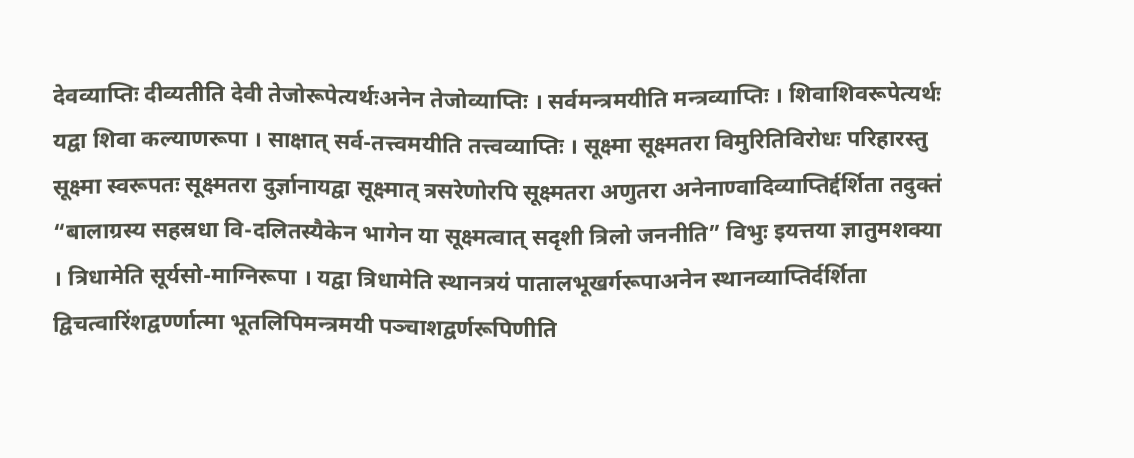देवव्याप्तिः दीव्यतीति देवी तेजोरूपेत्यर्थःअनेन तेजोव्याप्तिः । सर्वमन्त्रमयीति मन्त्रव्याप्तिः । शिवाशिवरूपेत्यर्थः यद्वा शिवा कल्याणरूपा । साक्षात् सर्व-तत्त्वमयीति तत्त्वव्याप्तिः । सूक्ष्मा सूक्ष्मतरा विमुरितिविरोधः परिहारस्तु सूक्ष्मा स्वरूपतः सूक्ष्मतरा दुर्ज्ञानायद्वा सूक्ष्मात् त्रसरेणोरपि सूक्ष्मतरा अणुतरा अनेनाण्वादिव्याप्तिर्द्दर्शिता तदुक्तं “बालाग्रस्य सहस्रधा वि-दलितस्यैकेन भागेन या सूक्ष्मत्वात् सदृशी त्रिलो जननीति” विभुः इयत्तया ज्ञातुमशक्या । त्रिधामेति सूर्यसो-माग्निरूपा । यद्वा त्रिधामेति स्थानत्रयं पातालभूखर्गरूपाअनेन स्थानव्याप्तिर्दर्शिता द्विचत्वारिंशद्वर्ण्णात्मा भूतलिपिमन्त्रमयी पञ्चाशद्वर्णरूपिणीति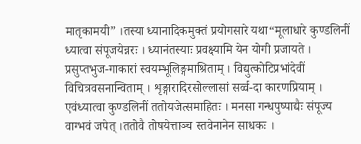मातृकामयी” ।तस्या ध्यानादिकमुक्तं प्रयोगसारे यथा“मूलाधारे कुण्डलिनीं ध्यात्वा संपूजयेन्नरः । ध्यानंतस्याः प्रवक्ष्यामि येन योगी प्रजायते । प्रसुप्तभुज-गाकारां स्वयम्भूलिङ्गमाश्रिताम् । विद्युत्कोटिप्रभांदेवीं विचित्रवसनान्विताम् । शृङ्गारादिरसोल्लासां सर्व्व-दा कारणप्रियाम् । एवंध्यात्वा कुण्डलिनीं ततोयजेत्समाहितः । मनसा गन्धपुष्पाद्यैः संपूज्य वाग्भवं जपेत् ।ततोवै तोषयेत्ताञ्च स्तवेनानेन साधकः ।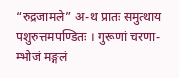“रुद्रजामले” अ-थ प्रातः समुत्थाय पशुरुत्तमपण्डितः । गुरूणां चरणा-म्भोजं मङ्गलं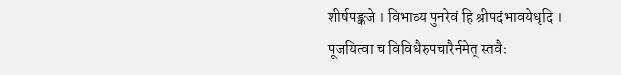शीर्षपङ्कजे । विभाव्य पुनरेवं हि श्रीपदंभावयेधृदि । पूजयित्वा च विविधैरुपचारैर्नमेत् स्तवैः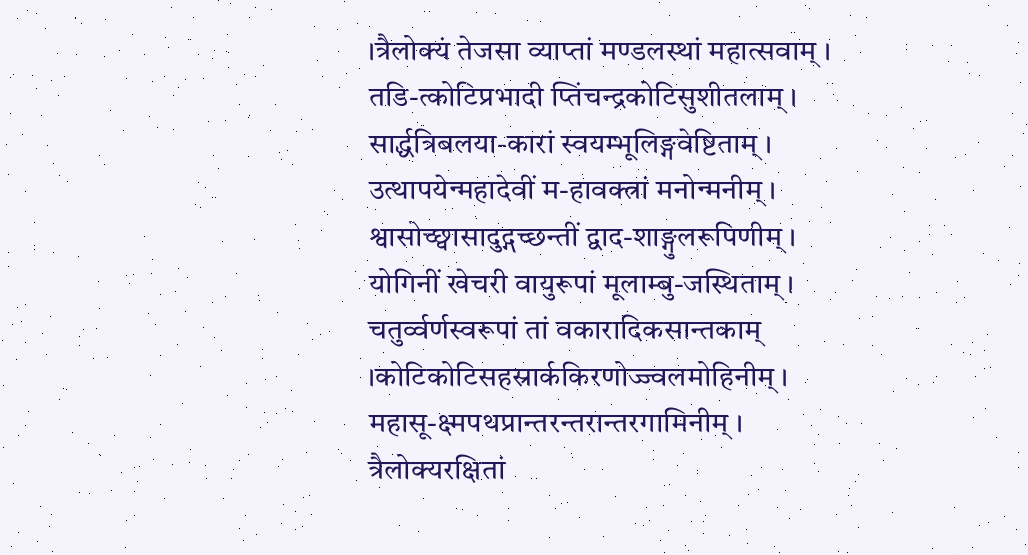।त्रैलोक्यं तेजसा व्याप्तां मण्डलस्थां महात्सवाम् । तडि-त्कोटिप्रभादी प्तिंचन्द्रकोटिसुशीतलाम् । सार्द्धत्रिबलया-कारां स्वयम्भूलिङ्गवेष्टिताम् । उत्थापयेन्महादेवीं म-हावक्त्रां मनोन्मनीम् । श्वासोच्छ्वासादुद्गच्छन्तीं द्वाद-शाङ्गुलरूपिणीम् । योगिनीं खेचरी वायुरूपां मूलाम्बु-जस्थिताम् । चतुर्व्वर्णस्वरूपां तां वकारादिकसान्तकाम् ।कोटिकोटिसहस्रार्ककिरणोज्ज्वलमोहिनीम् । महासू-क्ष्मपथप्रान्तरन्तरान्तरगामिनीम् । त्रैलोक्यरक्षितां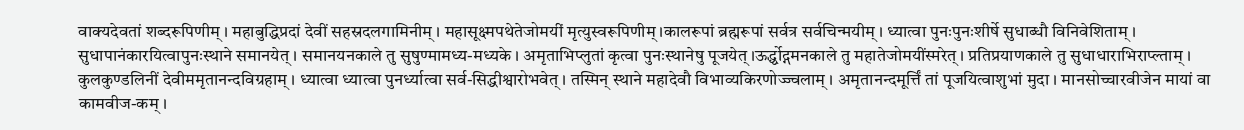वाक्यदेवतां शब्दरूपिणीम् । महाबुद्धिप्रदां देवीं सहस्रदलगामिनीम् । महासूक्ष्मपथेतेजोमयीं मृत्युस्वरूपिणीम् ।कालरूपां ब्रह्मरूपां सर्वत्र सर्वचिन्मयीम् । ध्यात्वा पुनःपुनःशीर्षे सुधाब्धौ विनिवेशिताम् । सुधापानंकारयित्वापुनःस्थाने समानयेत् । समानयनकाले तु सुषुण्मामध्य-मध्यके । अमृताभिप्लुतां कृत्वा पुनःस्थानेषु पूजयेत् ।ऊर्द्ध्वोद्गमनकाले तु महातेजोमयींस्मरेत् । प्रतिप्रयाणकाले तु सुधाधाराभिराप्ल्ताम् । कुलकुण्डलिनीं देवीममृतानन्दविग्रहाम् । ध्यात्वा ध्यात्वा पुनर्ध्यात्वा सर्व-सिद्धीश्वारोभवेत् । तस्मिन् स्थाने महादेवौ विभाव्यकिरणोज्ज्वलाम् । अमृतानन्दमूर्त्तिं तां पूजयित्वाशुभां मुदा । मानसोच्चारवीजेन मायां वा कामवीज-कम् ।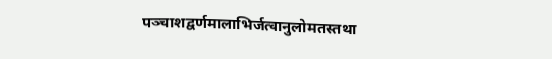पञ्चाशद्वर्णमालाभिर्जत्वानुलोमतस्तथा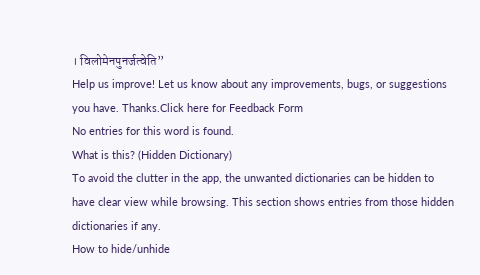। विलोमेनपुनर्जत्वेति”
Help us improve! Let us know about any improvements, bugs, or suggestions you have. Thanks.Click here for Feedback Form
No entries for this word is found.
What is this? (Hidden Dictionary)
To avoid the clutter in the app, the unwanted dictionaries can be hidden to have clear view while browsing. This section shows entries from those hidden dictionaries if any.
How to hide/unhide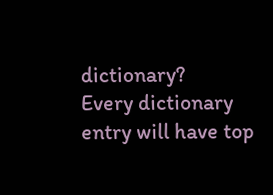dictionary?
Every dictionary entry will have top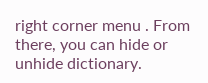right corner menu . From there, you can hide or unhide dictionary.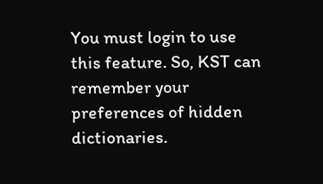You must login to use this feature. So, KST can remember your preferences of hidden dictionaries.